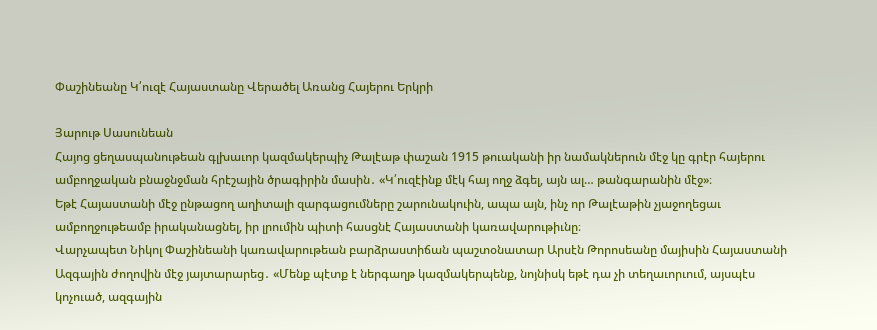Փաշինեանը Կ՛ուզէ Հայաստանը Վերածել Առանց Հայերու Երկրի

Յարութ Սասունեան
Հայոց ցեղասպանութեան գլխաւոր կազմակերպիչ Թալէաթ փաշան 1915 թուականի իր նամակներուն մէջ կը գրէր հայերու ամբողջական բնաջնջման հրէշային ծրագիրին մասին․ «Կ՛ուզէինք մէկ հայ ողջ ձգել, այն ալ… թանգարանին մէջ»։
Եթէ Հայաստանի մէջ ընթացող աղիտալի զարգացումները շարունակուին, ապա այն, ինչ որ Թալէաթին չյաջողեցաւ ամբողջութեամբ իրականացնել, իր լրումին պիտի հասցնէ Հայաստանի կառավարութիւնը։
Վարչապետ Նիկոլ Փաշինեանի կառավարութեան բարձրաստիճան պաշտօնատար Արսէն Թորոսեանը մայիսին Հայաստանի Ազգային ժողովին մէջ յայտարարեց․ «Մենք պէտք է ներգաղթ կազմակերպենք, նոյնիսկ եթէ դա չի տեղաւորւում, այսպէս կոչուած, ազգային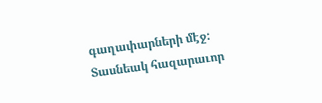գաղափարների մէջ: Տասնեակ հազարաւոր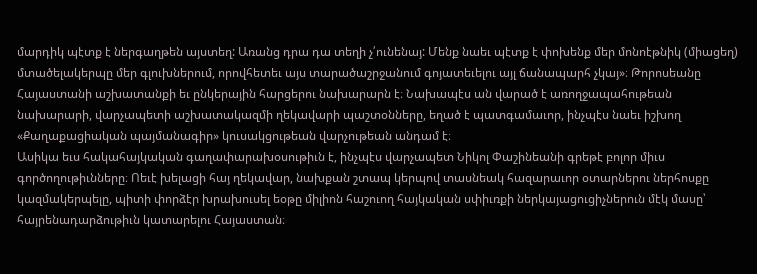մարդիկ պէտք է ներգաղթեն այստեղ: Առանց դրա դա տեղի չ՛ունենայ: Մենք նաեւ պէտք է փոխենք մեր մոնոէթնիկ (միացեղ) մտածելակերպը մեր գլուխներում, որովհետեւ այս տարածաշրջանում գոյատեւելու այլ ճանապարհ չկայ»։ Թորոսեանը Հայաստանի աշխատանքի եւ ընկերային հարցերու նախարարն է։ Նախապէս ան վարած է առողջապահութեան նախարարի, վարչապետի աշխատակազմի ղեկավարի պաշտօնները, եղած է պատգամաւոր, ինչպէս նաեւ իշխող «Քաղաքացիական պայմանագիր» կուսակցութեան վարչութեան անդամ է։
Ասիկա եւս հակահայկական գաղափարախօսութիւն է, ինչպէս վարչապետ Նիկոլ Փաշինեանի գրեթէ բոլոր միւս գործողութիւնները։ Ոեւէ խելացի հայ ղեկավար, նախքան շտապ կերպով տասնեակ հազարաւոր օտարներու ներհոսքը կազմակերպելը, պիտի փորձէր խրախուսել եօթը միլիոն հաշուող հայկական սփիւռքի ներկայացուցիչներուն մէկ մասը՝ հայրենադարձութիւն կատարելու Հայաստան։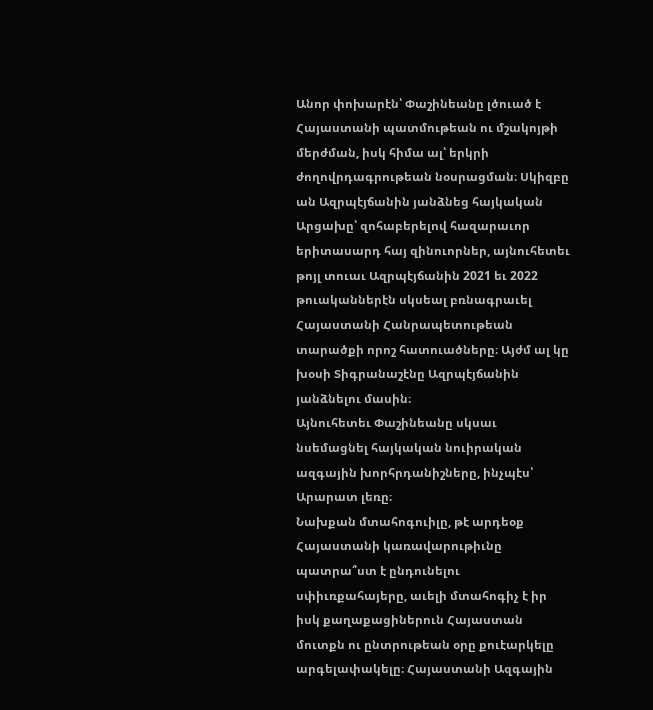Անոր փոխարէն՝ Փաշինեանը լծուած է Հայաստանի պատմութեան ու մշակոյթի մերժման, իսկ հիմա ալ՝ երկրի ժողովրդագրութեան նօսրացման։ Սկիզբը ան Ազրպէյճանին յանձնեց հայկական Արցախը՝ զոհաբերելով հազարաւոր երիտասարդ հայ զինուորներ, այնուհետեւ թոյլ տուաւ Ազրպէյճանին 2021 եւ 2022 թուականներէն սկսեալ բռնագրաւել Հայաստանի Հանրապետութեան տարածքի որոշ հատուածները։ Այժմ ալ կը խօսի Տիգրանաշէնը Ազրպէյճանին յանձնելու մասին։
Այնուհետեւ Փաշինեանը սկսաւ նսեմացնել հայկական նուիրական ազգային խորհրդանիշները, ինչպէս՝ Արարատ լեռը։
Նախքան մտահոգուիլը, թէ արդեօք Հայաստանի կառավարութիւնը պատրա՞ստ է ընդունելու սփիւռքահայերը, աւելի մտահոգիչ է իր իսկ քաղաքացիներուն Հայաստան մուտքն ու ընտրութեան օրը քուէարկելը արգելափակելը։ Հայաստանի Ազգային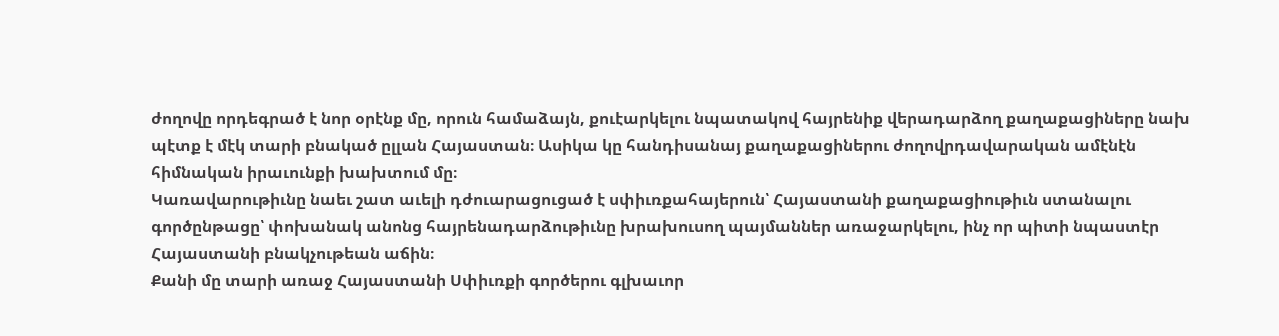ժողովը որդեգրած է նոր օրէնք մը, որուն համաձայն, քուէարկելու նպատակով հայրենիք վերադարձող քաղաքացիները նախ պէտք է մէկ տարի բնակած ըլլան Հայաստան։ Ասիկա կը հանդիսանայ քաղաքացիներու ժողովրդավարական ամէնէն հիմնական իրաւունքի խախտում մը։
Կառավարութիւնը նաեւ շատ աւելի դժուարացուցած է սփիւռքահայերուն՝ Հայաստանի քաղաքացիութիւն ստանալու գործընթացը՝ փոխանակ անոնց հայրենադարձութիւնը խրախուսող պայմաններ առաջարկելու, ինչ որ պիտի նպաստէր Հայաստանի բնակչութեան աճին։
Քանի մը տարի առաջ Հայաստանի Սփիւռքի գործերու գլխաւոր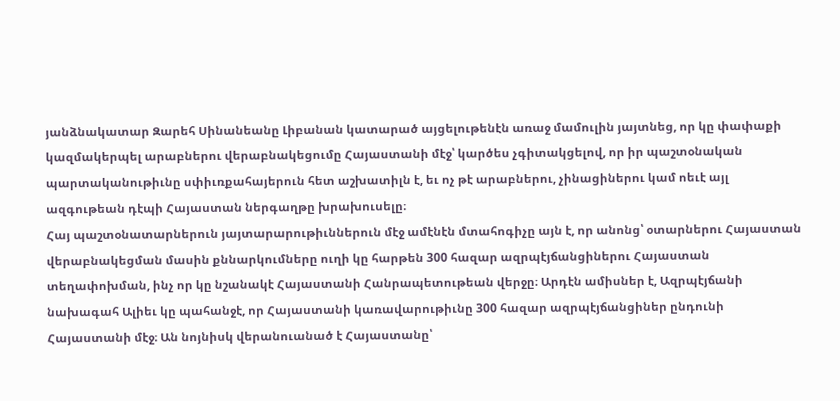յանձնակատար Զարեհ Սինանեանը Լիբանան կատարած այցելութենէն առաջ մամուլին յայտնեց, որ կը փափաքի կազմակերպել արաբներու վերաբնակեցումը Հայաստանի մէջ՝ կարծես չգիտակցելով, որ իր պաշտօնական պարտականութիւնը սփիւռքահայերուն հետ աշխատիլն է, եւ ոչ թէ արաբներու, չինացիներու կամ ոեւէ այլ ազգութեան դէպի Հայաստան ներգաղթը խրախուսելը։
Հայ պաշտօնատարներուն յայտարարութիւններուն մէջ ամէնէն մտահոգիչը այն է, որ անոնց՝ օտարներու Հայաստան վերաբնակեցման մասին քննարկումները ուղի կը հարթեն 300 հազար ազրպէյճանցիներու Հայաստան տեղափոխման, ինչ որ կը նշանակէ Հայաստանի Հանրապետութեան վերջը։ Արդէն ամիսներ է, Ազրպէյճանի նախագահ Ալիեւ կը պահանջէ, որ Հայաստանի կառավարութիւնը 300 հազար ազրպէյճանցիներ ընդունի Հայաստանի մէջ։ Ան նոյնիսկ վերանուանած է Հայաստանը՝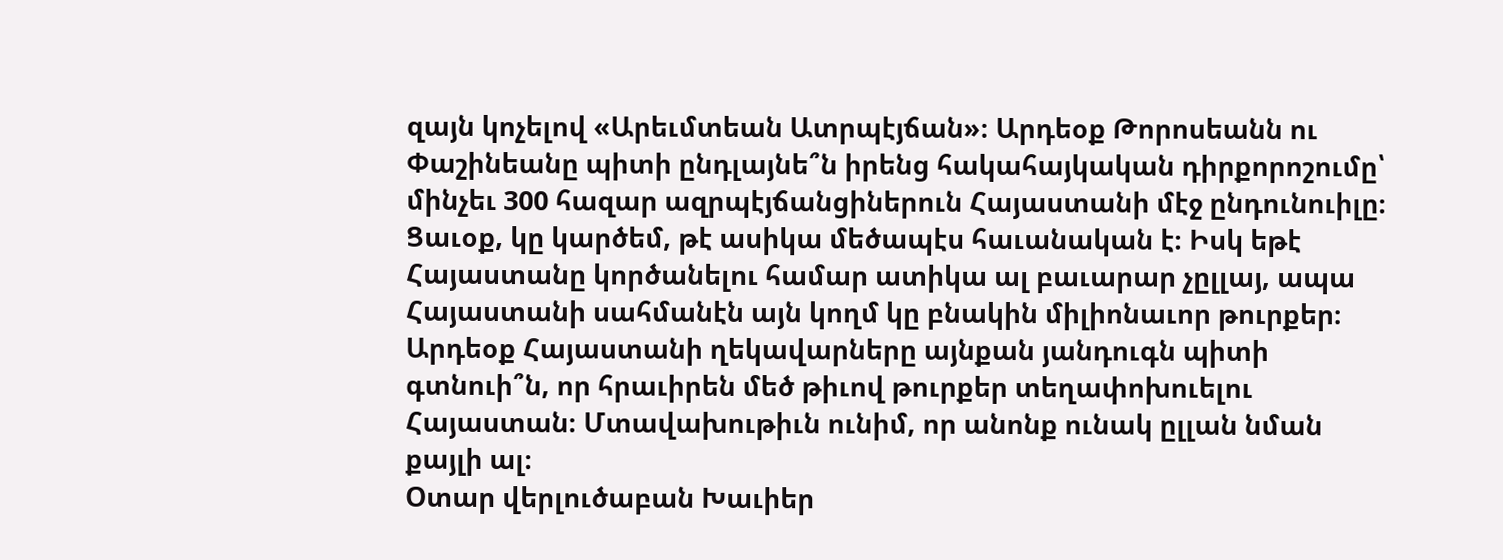զայն կոչելով «Արեւմտեան Ատրպէյճան»։ Արդեօք Թորոսեանն ու Փաշինեանը պիտի ընդլայնե՞ն իրենց հակահայկական դիրքորոշումը՝ մինչեւ 300 հազար ազրպէյճանցիներուն Հայաստանի մէջ ընդունուիլը։ Ցաւօք, կը կարծեմ, թէ ասիկա մեծապէս հաւանական է։ Իսկ եթէ Հայաստանը կործանելու համար ատիկա ալ բաւարար չըլլայ, ապա Հայաստանի սահմանէն այն կողմ կը բնակին միլիոնաւոր թուրքեր։ Արդեօք Հայաստանի ղեկավարները այնքան յանդուգն պիտի գտնուի՞ն, որ հրաւիրեն մեծ թիւով թուրքեր տեղափոխուելու Հայաստան։ Մտավախութիւն ունիմ, որ անոնք ունակ ըլլան նման քայլի ալ։
Օտար վերլուծաբան Խաւիեր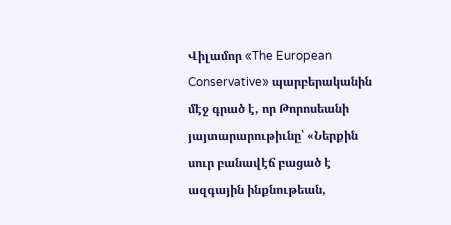Վիլամոր «The European Conservative» պարբերականին մէջ գրած է, որ Թորոսեանի յայտարարութիւնը՝ «Ներքին սուր բանավէճ բացած է ազգային ինքնութեան,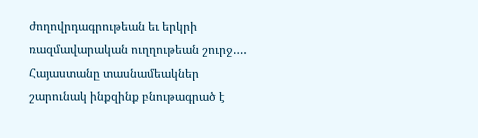ժողովրդագրութեան եւ երկրի ռազմավարական ուղղութեան շուրջ…․ Հայաստանը տասնամեակներ շարունակ ինքզինք բնութագրած է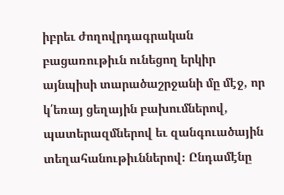իբրեւ ժողովրդագրական բացառութիւն ունեցող երկիր այնպիսի տարածաշրջանի մը մէջ, որ կ՛եռայ ցեղային բախումներով, պատերազմներով եւ զանգուածային տեղահանութիւններով։ Ընդամէնը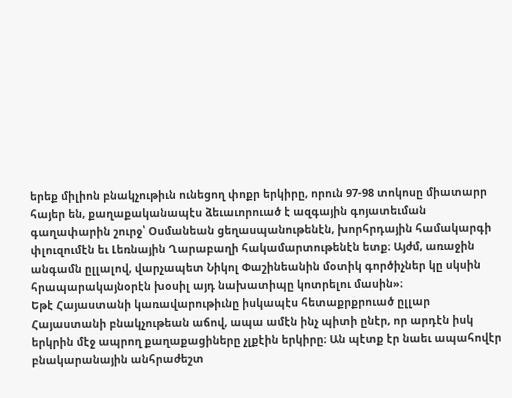երեք միլիոն բնակչութիւն ունեցող փոքր երկիրը, որուն 97-98 տոկոսը միատարր հայեր են, քաղաքականապէս ձեւաւորուած է ազգային գոյատեւման գաղափարին շուրջ՝ Օսմանեան ցեղասպանութենէն, խորհրդային համակարգի փլուզումէն եւ Լեռնային Ղարաբաղի հակամարտութենէն ետք։ Այժմ, առաջին անգամն ըլլալով, վարչապետ Նիկոլ Փաշինեանին մօտիկ գործիչներ կը սկսին հրապարակայնօրէն խօսիլ այդ նախատիպը կոտրելու մասին»։
Եթէ Հայաստանի կառավարութիւնը իսկապէս հետաքրքրուած ըլլար Հայաստանի բնակչութեան աճով, ապա ամէն ինչ պիտի ընէր, որ արդէն իսկ երկրին մէջ ապրող քաղաքացիները չլքէին երկիրը։ Ան պէտք էր նաեւ ապահովէր բնակարանային անհրաժեշտ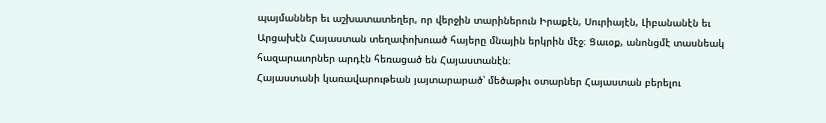պայմաններ եւ աշխատատեղեր, որ վերջին տարիներուն Իրաքէն, Սուրիայէն, Լիբանանէն եւ Արցախէն Հայաստան տեղափոխուած հայերը մնային երկրին մէջ։ Ցաւօք, անոնցմէ տասնեակ հազարաւորներ արդէն հեռացած են Հայաստանէն։
Հայաստանի կառավարութեան յայտարարած՝ մեծաթիւ օտարներ Հայաստան բերելու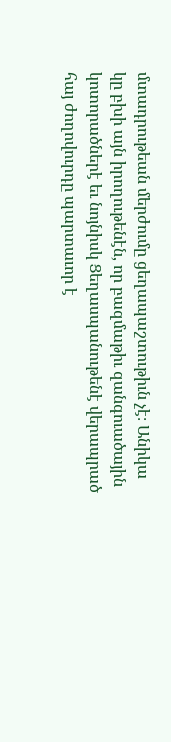մտադրութեան մերժումը ցեղապաշտութիւն չէ։ Անիկա կը բխի այն իրողութենէն, որ բազմաթիւ զանգուածային կոտորածներէ եւ նոյնիսկ Ցեղասպանութենէ վերապրած հայ ժողովուրդը պարտաւոր է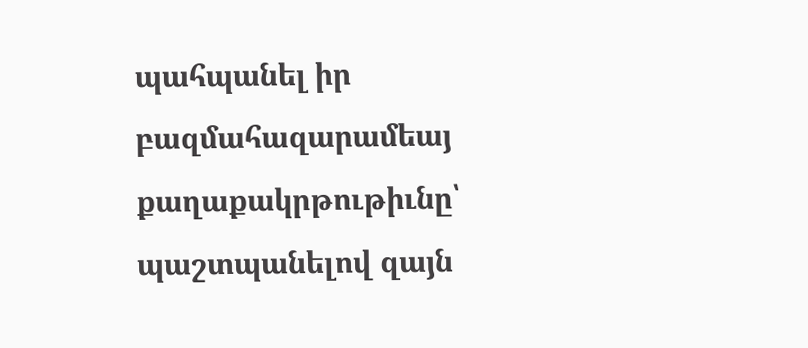պահպանել իր բազմահազարամեայ քաղաքակրթութիւնը՝ պաշտպանելով զայն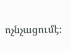ոչնչացումէ։